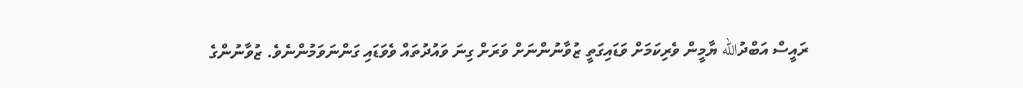ރައީސް އަބްދުالله ޔާމީން ވެރިކަމަށް ވަޑައިގަތީ ޒުވާނުންނަށް ވަރަށް ގިނަ ވައުދުތައް ވެވަޑައި ގަންނަވަމުންނެވެ. ޒުވާނުންގެ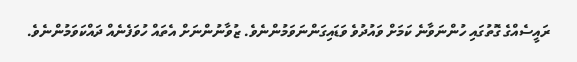ރައީސެއްގެ ގޮތުގައި ހުންނަވާނެ ކަމަށް ވައުދުވެ ވަޑައިގަންނަވަމުންނެވެ. ޒުވާނުންނަށް އެތައް ހުވަފެނެއް ދައްކަވަމުންނެވެ.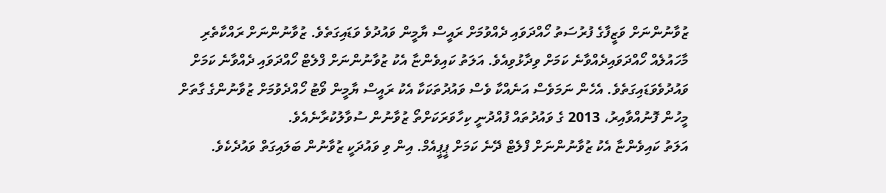ޒުވާނުންނަށް ވަޒީފާގެ ފުރުސަތު ހޯއްދަވައި ދެއްވުމަށް ރައީސް ޔާމީން ވައުދުވެ ވަޑައިގަތެވެ. ޒުވާނުންނަށް ރައްކާތެރި މާހައުލެއް ހޯއްދަވައިދެއްވާނެ ކަމަށް ވިދާޅުވިއެވެ. އަލަތު ކައިވެންޏާ އެކު ޒުވާނުންނަށް ފްލެޓް ހޯއްދަވައި ދެއްވާނެ ކަމަށް ވައުދުވެވަޑައިގަތެވެ. އެހެން ނަމަވެސް އަނެއްކާ ވެސް ވައުދުތަކަކާ އެކު ރައީސް ޔާމީން ވޯޓު ހޯއްދެވުމަށް ޒުވާނުންގެ ގާތަށް މީހުން ފޮނުއްވާއިރު، 2013 ގެ ވައުދުތައް ފުއްދުނީ ކިހާވަރަކަށްތޯ ޒުވާނުން ސުވާލުކުރާނެއެވެ.
އަލަތު ކައިވެންޏާ އެކު ޒުވާނުންނަށް ފްލެޓް ދޭނެ ކަމަށް ޕީޕީއެމް. އިން ވި ވައުދަކީ ޒުވާނުން ބަލައިގަތް ވައުދެކެވެ.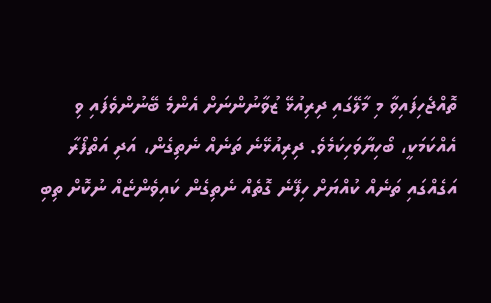ތޮއްޖެހިފައިވާ މި މާލޭގައި ދިރިއުޅޭ ޒުވާނުންނަށް އެންމެ ބޭނުންވެފައި ވި އެއްކަމަކީ، ބޯހިޔާވަހިކަމެވެ. ދިރިއުޅޭނެ ތަނެއް ނެތިގެން، އަދި އަތްފޯރާ އަގެއްގައި ތަނެއް ކުއްޔަށް ހިފޭނެ ގޮތެއް ނެތިގެން ކައިވެންޏެއް ނުކޮށް ތިބި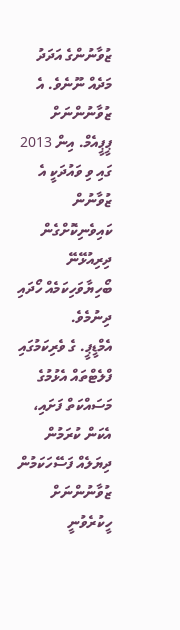ޒުވާނުންގެ އަދަދު މަދެއް ނޫނެވެ. އެ ޒުވާނުންނަށް ޕީޕީއެމް. އިން 2013 ގައި ވި ވައުދަކީ އެ ޒުވާނުން ކައިވެނިކޮށްގެން ދިރިއުޅޭނޭ ބޯހިޔާވަހިކަމެއް ހޯދައި ދިނުމެވެ.
އެމްޑީޕީ. ގެ ވެރިކަމުގައި ފްލެޓްތައް އެޅުމުގެ މަސައްކަތް ފަށައި، އެކަން ކުރަމުން ދިޔަލެއް ފަސޭހަކަމުން ޒުވާނުންނަށް ހީކުރެވުނީ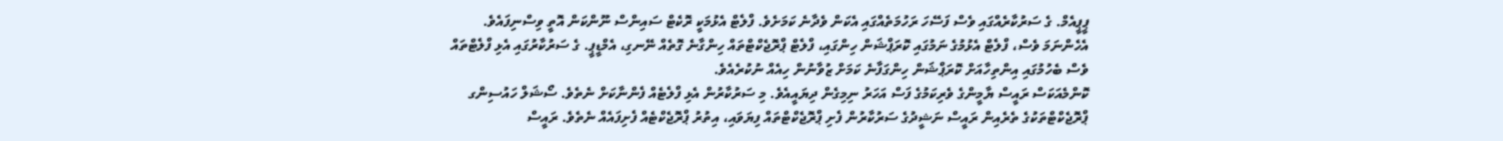ޕީޕީއެމް. ގެ ސަރުކާރެއްގައި ވެސް ފަސޭހަ ރަހުމަތެއްގައި އެކަން ވެދާނެ ކަމަށެވެ. ފްލެޓް އެޅުމަކީ ރޮކެޓް ސައިންސް ނޫންކަން އޮތީ ވިސްނިފައެވެ. އެހެންނަމަ ވެސް، ފްލެޓް އެޅުމުގެ ނަމުގައި ކޮރަޕްޝަން ހިންގައި، ފްލެޓް ޕްރޮޖެކްޓްތައް ހިންގާނެ ގޮތެއް ނޭނގި، އެމްޑީޕީ. ގެ ސަރުކާރުގައި އެޅި ފްލެޓްތައް ވެސް ބެހުމުގައި އިންތިހާއަށް ކޮރަޕްޝަން ހިންގަފާނެ ކަމަށް ޒުވާނުން ހިއެއް ނުކުރެއެވެ.
ކޮންމެއަކަސް ރައީސް ޔާމީންގެ ވެރިކަމުގެ ފަސް އަހަރު ނިމިގެން ދިޔައީއެވެ. މި ސަރުކާރުން އެޅި ފްލެޓެއް ފެންނާކަށް ނެތެވެ. ސޯޝަލް ހައުސިންގ ޕްރޮޖެކްޓްތަކުގެ ތެރެއިން ރައީސް ނަޝީދުގެ ސަރުކާރުން ފެށި ޕްރޮޖެކްޓްތައް ފިޔަވައި، އިތުރު ޕްރޮޖެކްޓެއް ފެށިފައެއް ނެތެވެ. ރައީސް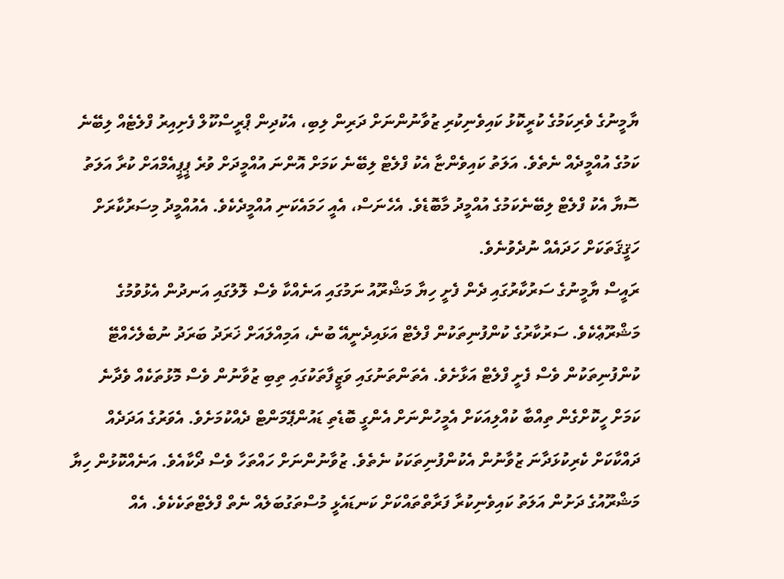ޔާމީނުގެ ވެރިކަމުގެ ކުރީކޮޅު ކައިވެނިކުރި ޒުވާނުންނަށް ދަރިން ލިބި، އެކުދިން ޕްރީސްކޫލް ފެށިއިރު ފްލެޓެއް ލިބޭނެ ކަމުގެ އުއްމީދެއް ނެތެވެ. އަލަތު ކައިވެންޏާ އެކު ފްލެޓް ލިބޭނެ ކަމަށް އޮންނަ އުއްމީދަށް ވުރެ ޕީޕީއެމްއަށް ކުރާ އަލަތު ސޮޔާ އެކު ފްލެޓް ލިބޭނެކަމުގެ އުއްމީދު މާބޮޑެވެ. އެހެނަސް، އެއީ ހަމައެކަނި އުއްމީދެކެވެ. އެއުއްމީދު މިސަރުކާރަށް ހަޤީޤަތަކަށް ހަދައެއް ނުދެވުނެވެ.
ރައީސް ޔާމީނުގެ ސަރުކާރުގައި ދެން ފެށީ ހިޔާ މަޝްރޫއު ނަމުގައި އަނެއްކާ ވެސް ލޮލުގައި އަނދުން އެޅުވުމުގެ މަޝްރޫޢެކެވެ. ސަރުކާރުގެ ކުންފުނިތަކުން ފްލެޓް އަޅައިދެނީއޭ ބުނެ، އަމިއްލައަށް ޚަރަދު ބަރަދު ނުބެލެހެއްޓޭ ކުންފުނިތަކުން ވެސް ފެށީ ފްލެޓް އަޅާށެވެ. އެތަންތަނުގައި ވަޒީފާތަކުގައި ތިބި ޒުވާނުން ވެސް މޮޅުތަކެއް ވެދާނެ ކަމަށް ހީކޮށްގެން ތިއްބާ ކުއްލިއަކަށް އެމީހުންނަށް އެންގީ ބޮޑެތި ޑައުންޕޭމަންޓް ދެއްކުމަށެވެ. އެވަރުގެ އަދަދެއް ދައްކާކަށް ކެރިކުޅަދާނަ ޒުވާނުން އެކުންފުނިތަކަކު ނެތެވެ. ޒުވާނުންނަށް ހައްތަހާ ވެސް ދޯކާއެވެ. އަނެއްކޮޅުން ހިޔާ މަޝްރޫއުގެ ދަށުން އަލަތު ކައިވެނިކުރާ ފަރާތްތައްކަށް ކަނޑައެޅީ މުސްތަގުބަލެއް ނެތް ފްލެޓްތަކެކެވެ. އެއް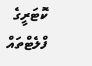ކޮޓަރީގެ ފްލެޓްތައް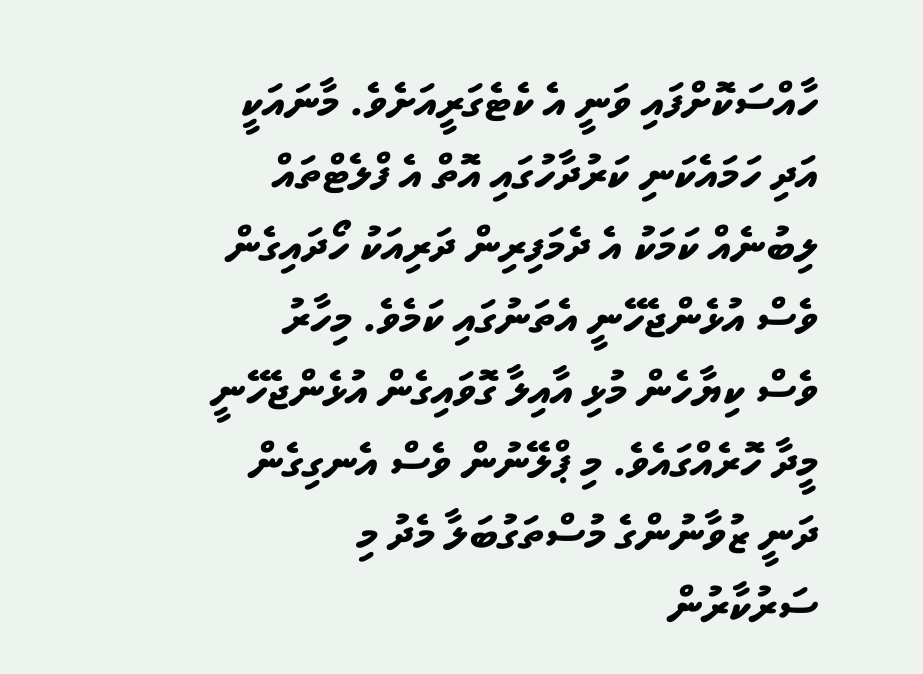ހާއްސަކޮށްފައި ވަނީ އެ ކެޓެގަރީއަށެވެ. މާނައަކީ އަދި ހަމައެކަނި ކަރުދާހުގައި އޮތް އެ ފްލެޓްތައް ލިބުނެއް ކަމަކު އެ ދެމަފިރިން ދަރިއަކު ހޯދައިގެން ވެސް އުޅެންޖެހޭނީ އެތަނުގައި ކަމެވެ. މިހާރު ވެސް ކިޔާހެން މުޅި އާއިލާ ގޮވައިގެން އުޅެންޖެހޭނީ މީދާ ހޮރެއްގައެވެ. މި ޕްލޭނުން ވެސް އެނގިގެން ދަނީ ޒުވާނުންގެ މުސްތަގުބަލާ މެދު މި ސަރުކާރުން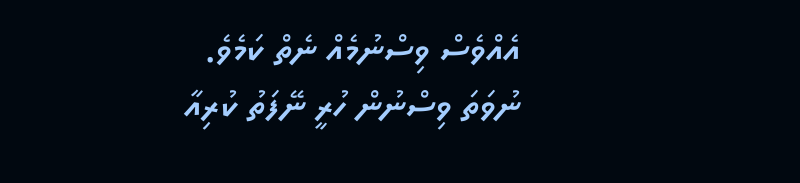އެއްވެސް ވިސްނުމެއް ނެތް ކަމެވެ. ނުވަތަ ވިސްނުން ހުރީ ނޭފަތު ކުރިއާ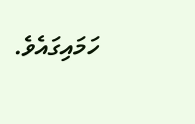ހަމައިގައެވެ.